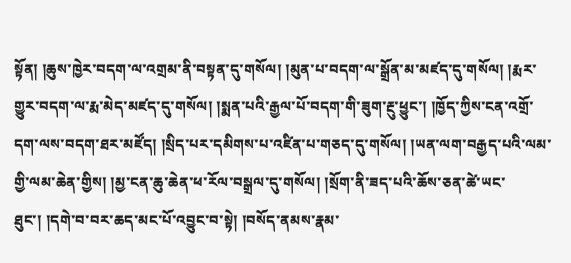སྟོན། །ཆུས་ཁྱེར་བདག་ལ་འགྲམ་ནི་བསྟན་དུ་གསོལ། །མུན་པ་བདག་ལ་སྒྲོན་མ་མཛད་དུ་གསོལ། །རྨར་གྱུར་བདག་ལ་རྨ་མེད་མཛད་དུ་གསོལ། །སྨན་པའི་རྒྱལ་པོ་བདག་གི་ཟུག་རྔུ་ཕྱུང་། །ཁྱོད་ཀྱིས་ངན་འགྲོ་དག་ལས་བདག་ཐར་མཛོད། །སྲིད་པར་དམིགས་པ་འཛིན་པ་གཅད་དུ་གསོལ། །ཡན་ལག་བརྒྱད་པའི་ལམ་གྱི་ལམ་ཆེན་གྱིས། །མྱ་ངན་ཆུ་ཆེན་ཕ་རོལ་བསྒྲལ་དུ་གསོལ། །སྲོག་ནི་ཟད་པའི་ཆོས་ཅན་ཚེ་ཡང་ཐུང་། །དགེ་བ་བར་ཆད་མང་པོ་འབྱུང་བ་སྟེ། །བསོད་ནམས་རྣམ་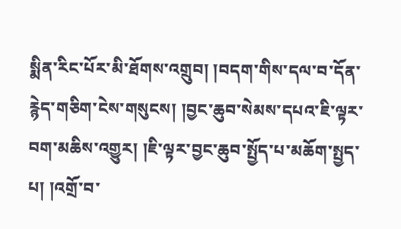སྨིན་རིང་པོར་མི་ཐོགས་འགྲུབ། །བདག་གིས་དལ་བ་དོན་རྙེད་གཅིག་ངེས་གསུངས། །བྱང་ཆུབ་སེམས་དཔའ་ཇི་ལྟར་བག་མཆིས་འགྱུར། །ཇི་ལྟར་བྱང་ཆུབ་སྤྱོད་པ་མཆོག་སྤྱད་པ། །འགྲོ་བ་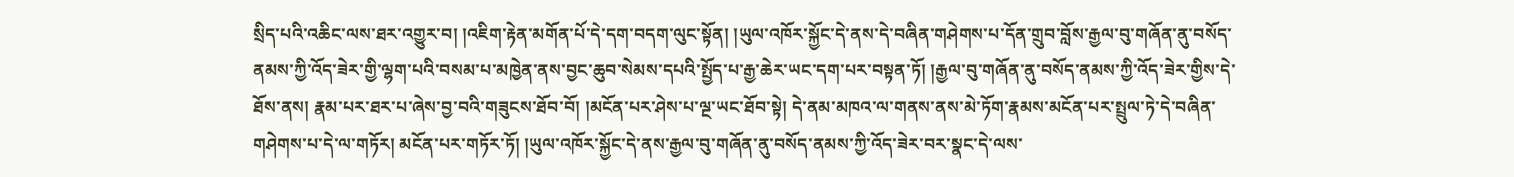སྲིད་པའི་འཆིང་ལས་ཐར་འགྱུར་བ། །འཇིག་རྟེན་མགོན་པོ་དེ་དག་བདག་ལུང་སྟོན། །ཡུལ་འཁོར་སྐྱོང་དེ་ནས་དེ་བཞིན་གཤེགས་པ་དོན་གྲུབ་བློས་རྒྱལ་བུ་གཞོན་ནུ་བསོད་ནམས་ཀྱི་འོད་ཟེར་གྱི་ལྷག་པའི་བསམ་པ་མཁྱེན་ནས་བྱང་ཆུབ་སེམས་དཔའི་སྤྱོད་པ་རྒྱ་ཆེར་ཡང་དག་པར་བསྟན་ཏོ། །རྒྱལ་བུ་གཞོན་ནུ་བསོད་ནམས་ཀྱི་འོད་ཟེར་གྱིས་དེ་ཐོས་ནས། རྣམ་པར་ཐར་པ་ཞེས་བྱ་བའི་གཟུངས་ཐོབ་བོ། །མངོན་པར་ཤེས་པ་ལྔ་ཡང་ཐོབ་སྟེ། དེ་ནམ་མཁའ་ལ་གནས་ནས་མེ་ཏོག་རྣམས་མངོན་པར་སྤྲུལ་ཏེ་དེ་བཞིན་གཤེགས་པ་དེ་ལ་གཏོར། མངོན་པར་གཏོར་ཏོ། །ཡུལ་འཁོར་སྐྱོང་དེ་ནས་རྒྱལ་བུ་གཞོན་ནུ་བསོད་ནམས་ཀྱི་འོད་ཟེར་བར་སྣང་དེ་ལས་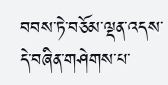བབས་ཏེ་བཅོམ་ལྡན་འདས་དེ་བཞིན་གཤེགས་པ་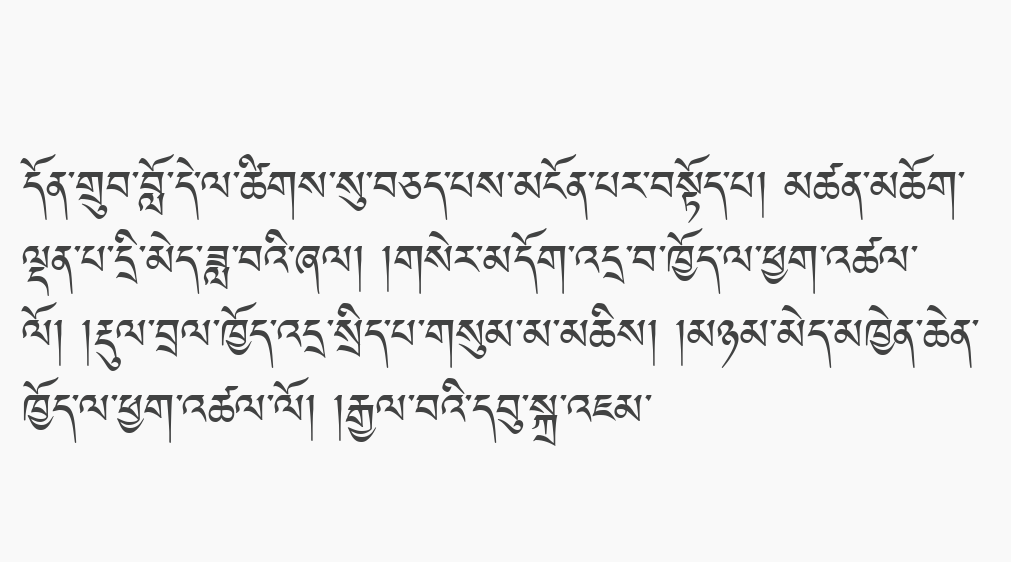དོན་གྲུབ་བློ་དེ་ལ་ཚིགས་སུ་བཅད་པས་མངོན་པར་བསྟོད་པ། མཚན་མཆོག་ལྡན་པ་དྲི་མེད་ཟླ་བའི་ཞལ། །གསེར་མདོག་འདྲ་བ་ཁྱོད་ལ་ཕྱག་འཚལ་ལོ། །རྡུལ་བྲལ་ཁྱོད་འདྲ་སྲིད་པ་གསུམ་མ་མཆིས། །མཉམ་མེད་མཁྱེན་ཆེན་ཁྱོད་ལ་ཕྱག་འཚལ་ལོ། །རྒྱལ་བའི་དབུ་སྐྲ་འཇམ་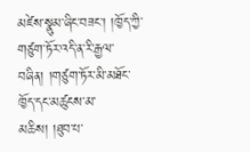མཛེས་སྣུམ་ཞིང་བཟང་། །ཁྱོད་ཀྱི་གཙུག་ཏོར་འདི་ན་རི་རྒྱལ་བཞིན། །གཙུག་ཏོར་མི་མཐོང་ཁྱོད་དང་མཚུངས་མ་མཆིས། །ཐུབ་པ་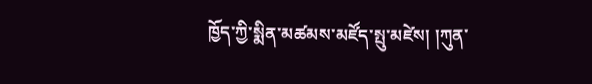ཁྱོད་ཀྱི་སྨིན་མཚམས་མཛོད་སྤུ་མཛེས། །ཀུན་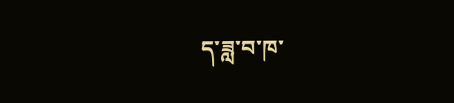ད་ཟླ་བ་ཁ་